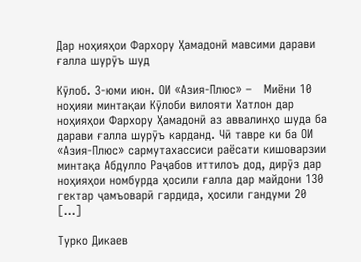Дар ноҳияҳои Фархору Ҳамадонӣ мавсими дарави ғалла шурӯъ шуд

Кӯлоб. 3-юми июн. ОИ «Азия-Плюс» –   Миёни 10 ноҳияи минтақаи Кӯлоби вилояти Хатлон дар ноҳияҳои Фархору Ҳамадонӣ аз аввалинҳо шуда ба дарави ғалла шурӯъ карданд. Чӣ тавре ки ба ОИ «Азия-Плюс» сармутахассиси раёсати кишоварзии минтақа Абдулло Раҷабов иттилоъ дод, дирӯз дар ноҳияҳои номбурда ҳосили ғалла дар майдони 130 гектар ҷамъоварӣ гардида, ҳосили гандуми 20 […]

Турко Дикаев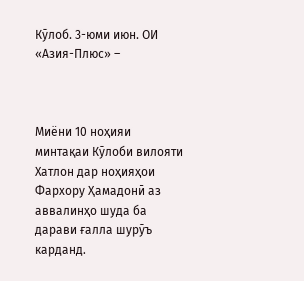Кӯлоб. 3-юми июн. ОИ «Азия-Плюс» –



Миёни 10 ноҳияи минтақаи Кӯлоби вилояти Хатлон дар ноҳияҳои Фархору Ҳамадонӣ аз аввалинҳо шуда ба дарави ғалла шурӯъ карданд.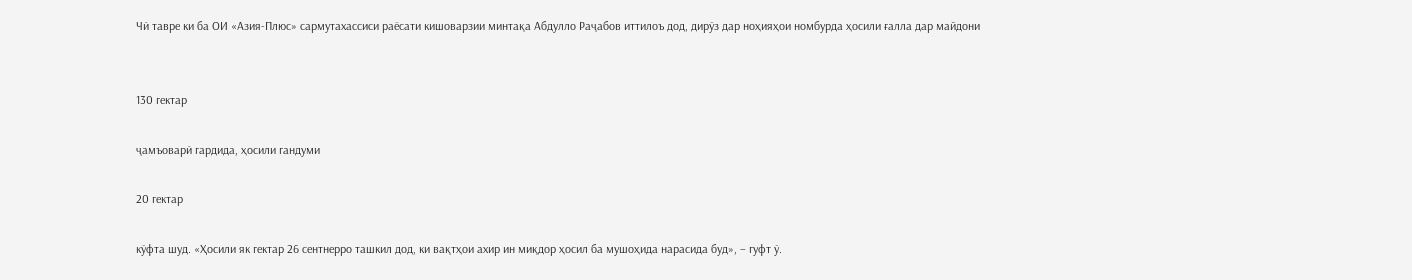Чӣ тавре ки ба ОИ «Азия-Плюс» сармутахассиси раёсати кишоварзии минтақа Абдулло Раҷабов иттилоъ дод, дирӯз дар ноҳияҳои номбурда ҳосили ғалла дар майдони


130 гектар

ҷамъоварӣ гардида, ҳосили гандуми

20 гектар

кӯфта шуд. «Ҳосили як гектар 26 сентнерро ташкил дод, ки вақтҳои ахир ин миқдор ҳосил ба мушоҳида нарасида буд», – гуфт ӯ.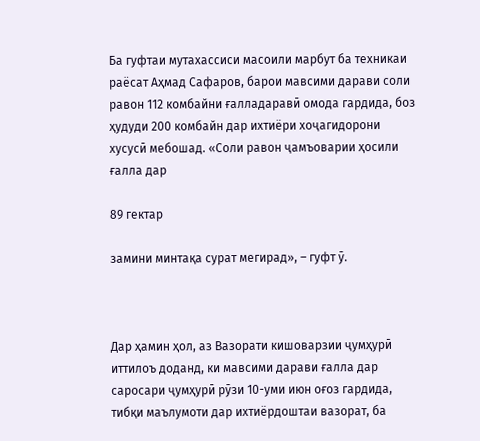Ба гуфтаи мутахассиси масоили марбут ба техникаи раёсат Аҳмад Сафаров, барои мавсими дарави соли равон 112 комбайни ғалладаравӣ омода гардида, боз ҳудуди 200 комбайн дар ихтиёри хоҷагидорони хусусӣ мебошад. «Соли равон ҷамъоварии ҳосили ғалла дар

89 гектар

замини минтақа сурат мегирад», – гуфт ӯ.



Дар ҳамин ҳол, аз Вазорати кишоварзии ҷумҳурӣ иттилоъ доданд, ки мавсими дарави ғалла дар саросари ҷумҳурӣ рӯзи 10-уми июн оғоз гардида, тибқи маълумоти дар ихтиёрдоштаи вазорат, ба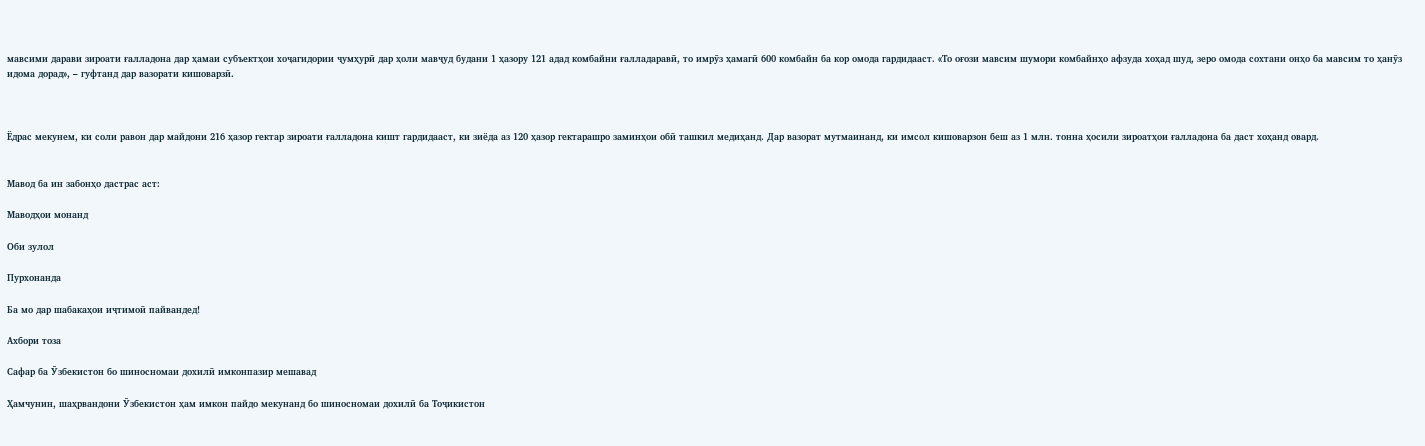мавсими дарави зироати ғалладона дар ҳамаи субъектҳои хоҷагидории ҷумҳурӣ дар ҳоли мавҷуд будани 1 ҳазору 121 адад комбайни ғалладаравӣ, то имрӯз ҳамагӣ 600 комбайн ба кор омода гардидааст. «То оғози мавсим шумори комбайнҳо афзуда хоҳад шуд, зеро омода сохтани онҳо ба мавсим то ҳанӯз идома дорад», – гуфтанд дар вазорати кишоварзӣ.



Ёдрас мекунем, ки соли равон дар майдони 216 ҳазор гектар зироати ғалладона кишт гардидааст, ки зиёда аз 120 ҳазор гектарашро заминҳои обӣ ташкил медиҳанд. Дар вазорат мутмаинанд, ки имсол кишоварзон беш аз 1 млн. тонна ҳосили зироатҳои ғалладона ба даст хоҳанд овард.


Мавод ба ин забонҳо дастрас аст:

Маводҳои монанд

Оби зулол

Пурхонанда

Ба мо дар шабакаҳои иҷтимоӣ пайвандед!

Ахбори тоза

Сафар ба Ӯзбекистон бо шиносномаи дохилӣ имконпазир мешавад

Ҳамчунин, шаҳрвандони Ӯзбекистон ҳам имкон пайдо мекунанд бо шиносномаи дохилӣ ба Тоҷикистон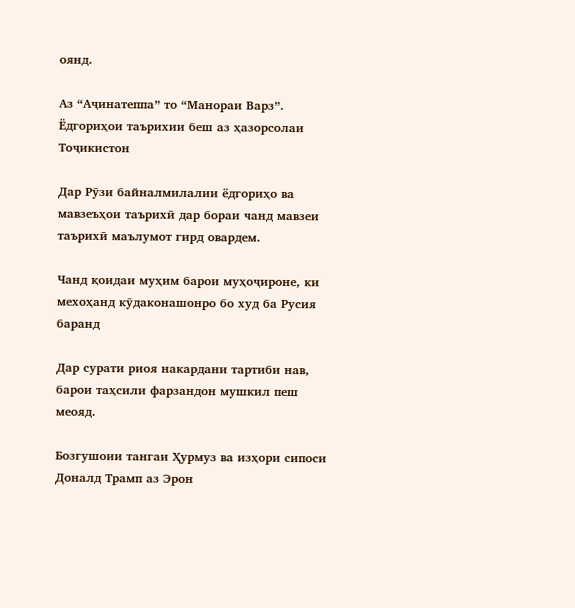оянд.

Аз “Аҷинатеппа” то “Манораи Варз”. Ёдгориҳои таърихии беш аз ҳазорсолаи Тоҷикистон

Дар Рӯзи байналмилалии ёдгориҳо ва мавзеъҳои таърихӣ дар бораи чанд мавзеи таърихӣ маълумот гирд овардем.

Чанд қоидаи муҳим барои муҳоҷироне, ки мехоҳанд кӯдаконашонро бо худ ба Русия баранд

Дар сурати риоя накардани тартиби нав, барои таҳсили фарзандон мушкил пеш меояд.

Бозгушоии тангаи Ҳурмуз ва изҳори сипоси Доналд Трамп аз Эрон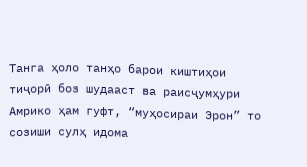Танга ҳоло танҳо барои киштиҳои тиҷорӣ боз шудааст ва раисҷумҳури Амрико ҳам гуфт, “муҳосираи Эрон” то созиши сулҳ идома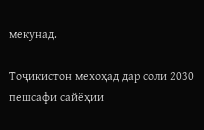мекунад.

Тоҷикистон мехоҳад дар соли 2030 пешсафи сайёҳии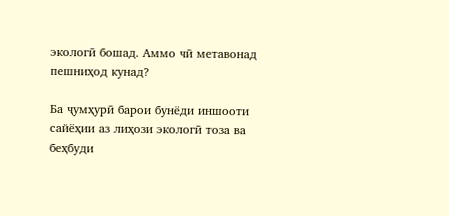экологӣ бошад. Аммо чӣ метавонад пешниҳод кунад?

Ба ҷумҳурӣ барои бунёди иншооти сайёҳии аз лиҳози экологӣ тоза ва беҳбуди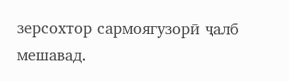зерсохтор сармоягузорӣ ҷалб мешавад.